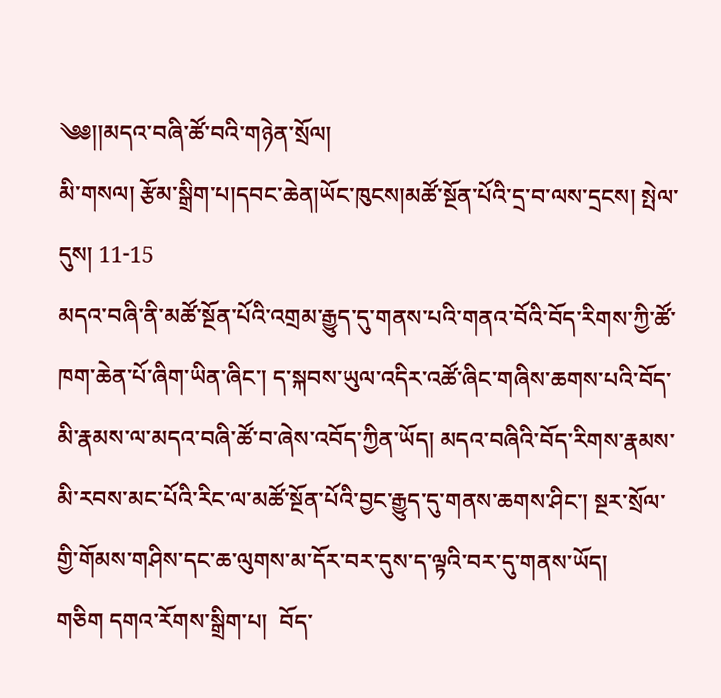༄༅།།མདའ་བཞི་ཚོ་བའི་གཉེན་སྲོལ།
མི་གསལ། རྩོམ་སྒྲིག་པ།དབང་ཆེན།ཡོང་ཁུངས།མཚོ་སྔོན་པོའི་དྲ་བ་ལས་དྲངས། སྤེལ་དུས། 11-15
མདའ་བཞི་ནི་མཚོ་སྔོན་པོའི་འགྲམ་རྒྱུད་དུ་གནས་པའི་གནའ་བོའི་བོད་རིགས་ཀྱི་ཚོ་ཁག་ཆེན་པོ་ཞིག་ཡིན་ཞིང་། ད་སྐབས་ཡུལ་འདིར་འཚོ་ཞིང་གཞིས་ཆགས་པའི་བོད་མི་རྣམས་ལ་མདའ་བཞི་ཚོ་བ་ཞེས་འབོད་ཀྱིན་ཡོད། མདའ་བཞིའི་བོད་རིགས་རྣམས་མི་རབས་མང་པོའི་རིང་ལ་མཚོ་སྔོན་པོའི་བྱང་རྒྱུད་དུ་གནས་ཆགས་ཤིང་། སྔར་སྲོལ་གྱི་གོམས་གཤིས་དང་ཆ་ལུགས་མ་དོར་བར་དུས་ད་ལྟའི་བར་དུ་གནས་ཡོད།
གཅིག དགའ་རོགས་སྒྲིག་པ།  བོད་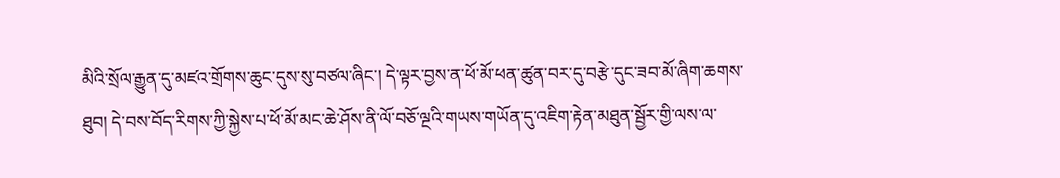མིའི་སྲོལ་རྒྱུན་དུ་མཛའ་གྲོགས་ཆུང་དུས་སུ་བཙལ་ཞིང་། དེ་ལྟར་བྱས་ན་ཕོ་མོ་ཕན་ཚུན་བར་དུ་བརྩེ་དུང་ཟབ་མོ་ཞིག་ཆགས་ཐུབ། དེ་བས་བོད་རིགས་ཀྱི་སྐྱེས་པ་ཕོ་མོ་མང་ཆེ་ཤོས་ནི་ལོ་བཅོ་ལྔའི་གཡས་གཡོན་དུ་འཇིག་རྟེན་མཐུན་སྦྱོར་གྱི་ལས་ལ་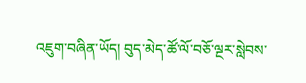འཇུག་བཞིན་ཡོད། བུད་མེད་ཚོ་ལོ་བཅོ་ལྔར་སླེབས་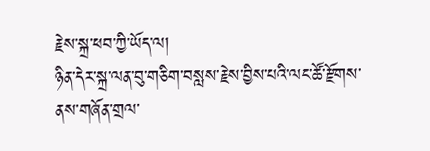རྗེས་སྐྲ་ཕབ་ཀྱི་ཡོད་ལ།
ཉིན་དེར་སྐྲ་ལན་བུ་གཅིག་བསླས་རྗེས་བྱིས་པའི་ལང་ཚོ་རྫོགས་ནས་གཞོན་གྲལ་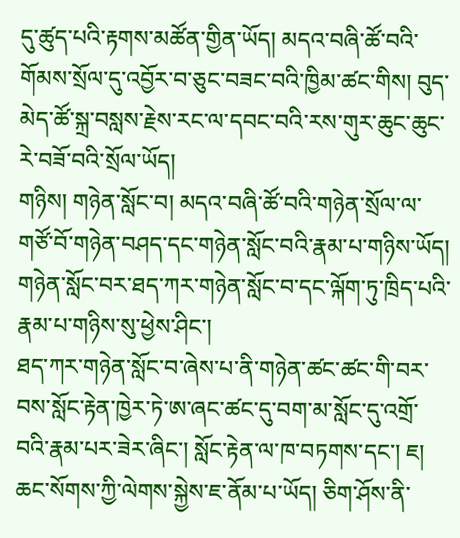དུ་ཚུད་པའི་རྟགས་མཚོན་གྱིན་ཡོད། མདའ་བཞི་ཚོ་བའི་གོམས་སྲོལ་དུ་འབྱོར་བ་ཅུང་བཟང་བའི་ཁྱིམ་ཚང་གིས། བུད་མེད་ཚོ་སྐྲ་བསླས་རྗེས་རང་ལ་དབང་བའི་རས་གུར་ཆུང་ཆུང་རེ་བཟོ་བའི་སྲོལ་ཡོད།
གཉིས། གཉེན་སློང་བ། མདའ་བཞི་ཚོ་བའི་གཉེན་སྲོལ་ལ་གཙོ་བོ་གཉེན་བཤད་དང་གཉེན་སློང་བའི་རྣམ་པ་གཉིས་ཡོད། གཉེན་སློང་བར་ཐད་ཀར་གཉེན་སློང་བ་དང་ལྐོག་ཏུ་ཁྲིད་པའི་རྣམ་པ་གཉིས་སུ་ཕྱེས་ཤིང་།
ཐད་ཀར་གཉེན་སློང་བ་ཞེས་པ་ནི་གཉེན་ཚང་ཚང་གི་བར་བས་སློང་རྟེན་ཁྱེར་ཏེ་ཨ་ཞང་ཚང་དུ་བག་མ་སློང་དུ་འགྲོ་བའི་རྣམ་པར་ཟེར་ཞིང་། སློང་རྟེན་ལ་ཁ་བཏགས་དང་། ཇ། ཆང་སོགས་ཀྱི་ལེགས་སྐྱེས་ཇ་ནོམ་པ་ཡོད། ཅིག་ཤོས་ནི་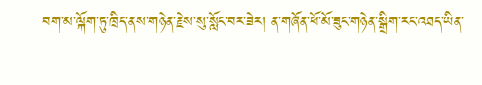བག་མ་ལྐོག་ཏུ་ཁྲིད་ནས་གཉེན་རྗེས་སུ་སློང་བར་ཟེར། ན་གཞོན་ཕོ་མོ་ཟུང་གཉེན་སྒྲིག་རང་འཐད་ཡིན་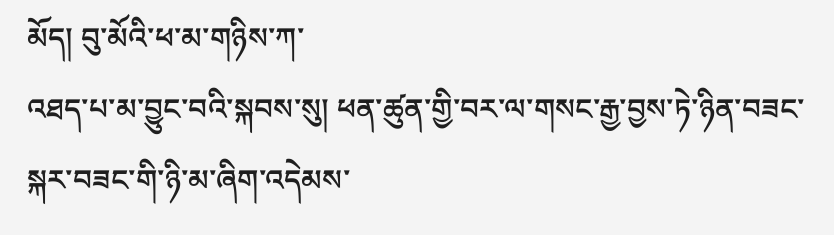མོད། བུ་མོའི་ཕ་མ་གཉིས་ཀ་
འཐད་པ་མ་བྱུང་བའི་སྐབས་སུ། ཕན་ཚུན་གྱི་བར་ལ་གསང་རྒྱ་བྱས་ཏེ་ཉིན་བཟང་སྐར་བཟང་གི་ཉི་མ་ཞིག་འདེམས་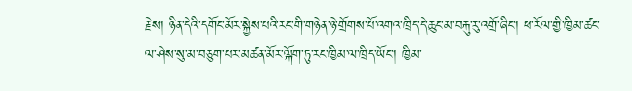རྗེས། ཉིན་དེའི་དགོང་མོར་སྐྱེས་པའི་རང་གི་གཉེན་ཉེ་གྲོགས་པོ་འགའ་ཁྲིད་དེ་ཆུང་མ་བརྐུ་རུ་འགྲོ་ཞིང་། ཕ་རོལ་གྱི་ཁྱིམ་ཚང་ལ་ཤེས་སུ་མ་བཅུག་པར་མཚན་མོར་ལྐོག་ཏུ་རང་ཁྱིམ་ལ་ཁྲིད་ཡོང་། ཁྱིམ་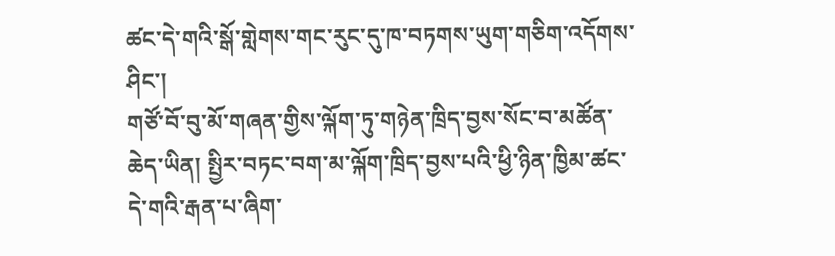ཚང་དེ་གའི་སྒོ་གླེགས་གང་རུང་དུ་ཁ་བཏགས་ཡུག་གཅིག་འདོགས་ཤིང་།
གཙོ་བོ་བུ་མོ་གཞན་གྱིས་ལྐོག་ཏུ་གཉེན་ཁྲིད་བྱས་སོང་བ་མཚོན་ཆེད་ཡིན། སྤྱིར་བཏང་བག་མ་ལྐོག་ཁྲིད་བྱས་པའི་ཕྱི་ཉིན་ཁྱིམ་ཚང་དེ་གའི་རྒན་པ་ཞིག་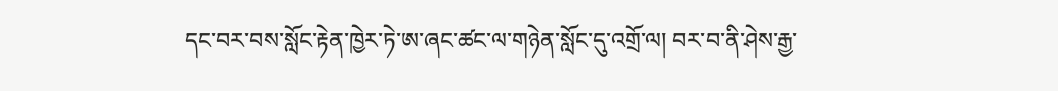དང་བར་བས་སློང་རྟེན་ཁྱེར་ཏེ་ཨ་ཞང་ཚང་ལ་གཉེན་སློང་དུ་འགྲོ་ལ། བར་བ་ནི་ཤེས་རྒྱ་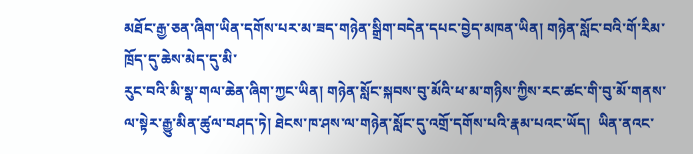མཐོང་རྒྱ་ཅན་ཞིག་ཡིན་དགོས་པར་མ་ཟད་གཉེན་སྒྲིག་བདེན་དཔང་བྱེད་མཁན་ཡིན། གཉེན་སློང་བའི་གོ་རིམ་ཁྲོད་དུ་ཆེས་མེད་དུ་མི་
རུང་བའི་མི་སྣ་གལ་ཆེན་ཞིག་ཀྱང་ཡིན། གཉེན་སློང་སྐབས་བུ་མོའི་ཕ་མ་གཉིས་ཀྱིས་རང་ཚང་གི་བུ་མོ་གནས་ལ་སྟེར་རྒྱུ་མིན་ཚུལ་བཤད་ཏེ། ཐེངས་ཁ་ཤས་ལ་གཉེན་སློང་དུ་འགྲོ་དགོས་པའི་རྣམ་པའང་ཡོད།  ཡིན་ནའང་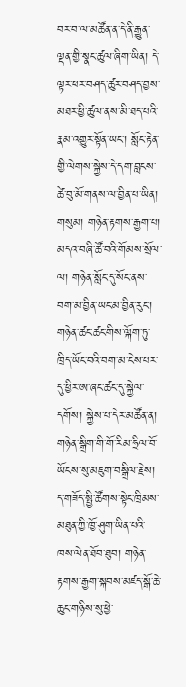བར་བ་ལ་མཚོན་ན་དེ་ནི་རྒྱུན་ལྡན་གྱི་སྣང་ཚུལ་ཞིག་ཡིན། དེ་ལྟར་ཕར་བཤད་ཚུར་བཤད་བྱས་མཐར་ཕྱི་ཚུལ་ནས་མི་ཐད་པའི་རྣམ་འགྱུར་སྟོན་ཡང་། སློང་རྟེན་གྱི་ལེགས་སྐྱེས་དེ་དག་བླངས་ཚེ་བུ་མོ་གནས་ལ་བྱིན་པ་ཡིན།
གསུམ། གཉེན་རྟགས་རྒྱག་པ།    མདའ་བཞི་ཚོ་བའི་གོམས་སྲོལ་ལ། གཉེན་སློང་དུ་སོང་ནས་བག་མ་བྱིན་ཡང་མ་བྱིན་རུང་། གཉེན་ཚང་ཚང་གིས་ལྐོག་ཏུ་ཁྲིད་ཡོང་བའི་བག་མ་ངེས་པར་དུ་ཕྱིར་ཨ་ཞང་ཚང་དུ་སྐྱེལ་དགོས། སྐྱེས་པ་དེར་མཚོན་ན། གཉེན་སྒྲིག་གི་གོ་རིམ་ཧྲིལ་བོ་ཡོངས་སུ་མཇུག་བསྒྲིལ་རྗེས། ད་གཟོད་སྤྱི་ཚོགས་སྟེང་ཁྲིམས་མཐུན་ཀྱི་ཁྱོ་ཤུག་ཡིན་པའི་ཁས་ལེན་ཐོབ་ཐུབ། གཉེན་རྟགས་རྒྱག་སྐབས་མཛད་སྒོ་ཆེ་ཆུང་གཉིས་སུ་ཕྱེ་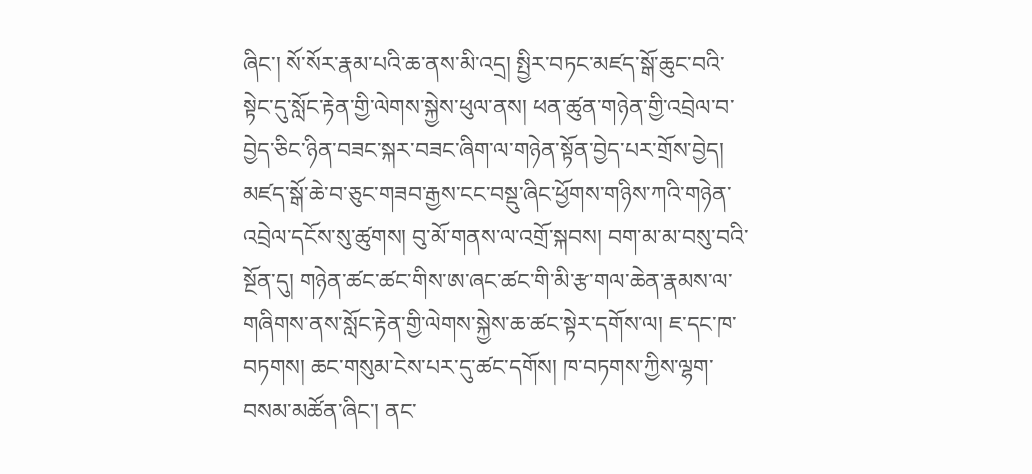ཞིང་། སོ་སོར་རྣམ་པའི་ཆ་ནས་མི་འདྲ། སྤྱིར་བཏང་མཛད་སྒོ་ཆུང་བའི་སྟེང་དུ་སློང་རྟེན་གྱི་ལེགས་སྐྱེས་ཕུལ་ནས། ཕན་ཚུན་གཉེན་གྱི་འབྲེལ་བ་བྱེད་ཅིང་ཉིན་བཟང་སྐར་བཟང་ཞིག་ལ་གཉེན་སྟོན་བྱེད་པར་གྲོས་བྱེད། མཛད་སྒོ་ཆེ་བ་ཅུང་གཟབ་རྒྱས་ངང་བསྡུ་ཞིང་ཕྱོགས་གཉིས་ཀའི་གཉེན་འབྲེལ་དངོས་སུ་ཚུགས། བུ་མོ་གནས་ལ་འགྲོ་སྐབས། བག་མ་མ་བསུ་བའི་སྔོན་དུ། གཉེན་ཚང་ཚང་གིས་ཨ་ཞང་ཚང་གི་མི་རྩ་གལ་ཆེན་རྣམས་ལ་གཞིགས་ནས་སློང་རྟེན་གྱི་ལེགས་སྐྱེས་ཆ་ཚང་སྟེར་དགོས་ལ། ཇ་དང་ཁ་བཏགས། ཆང་གསུམ་ངེས་པར་དུ་ཚང་དགོས། ཁ་བཏགས་ཀྱིས་ལྷག་བསམ་མཚོན་ཞིང་། ནང་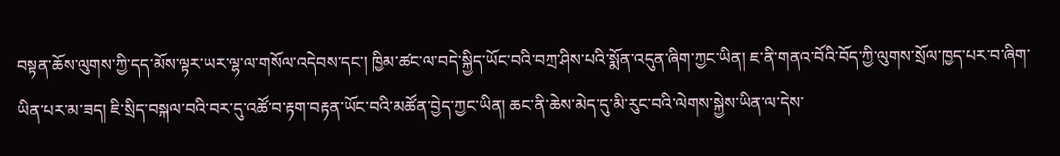བསྟན་ཆོས་ལུགས་ཀྱི་དད་མོས་ལྟར་ཡར་ལྷ་ལ་གསོལ་འདེབས་དང་། ཁྱིམ་ཚང་ལ་བདེ་སྐྱིད་ཡོང་བའི་བཀྲ་ཤིས་པའི་སྨོན་འདུན་ཞིག་ཀྱང་ཡིན། ཇ་ནི་གནའ་བོའི་བོད་ཀྱི་ལུགས་སྲོལ་ཁྱད་པར་བ་ཞིག་ཡིན་པར་མ་ཟད། ཇི་སྲིད་བསྐལ་བའི་བར་དུ་འཚོ་བ་རྟག་བརྟན་ཡོང་བའི་མཚོན་བྱེད་ཀྱང་ཡིན། ཆང་ནི་ཆེས་མེད་དུ་མི་རུང་བའི་ལེགས་སྐྱེས་ཡིན་ལ་དེས་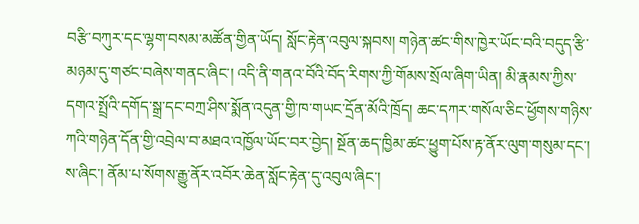བརྩི་བཀུར་དང་ལྷག་བསམ་མཚོན་གྱིན་ཡོད། སློང་རྟེན་འབུལ་སྐབས། གཉེན་ཚང་གིས་ཁྱེར་ཡོང་བའི་བདུད་རྩི་མཉམ་དུ་གཙང་བཞེས་གནང་ཞིང་། འདི་ནི་གནའ་བོའི་བོད་རིགས་ཀྱི་གོམས་སྲོལ་ཞིག་ཡིན། མི་རྣམས་ཀྱིས་དགའ་སྤྲོའི་དགོད་སྒྲ་དང་བཀྲ་ཤིས་སྨོན་འདུན་གྱི་ཁ་གཡང་དྲོན་མོའི་ཁྲོད། ཆང་དཀར་གསོལ་ཅིང་ཕྱོགས་གཉིས་ཀའི་གཉེན་དོན་གྱི་འབྲེལ་བ་མཐའ་འཁྱོལ་ཡོང་བར་བྱེད། སྔོན་ཆད་ཁྱིམ་ཚང་ཕྱུག་པོས་རྟ་ནོར་ལུག་གསུམ་དང་། ས་ཞིང་། ནོམ་པ་སོགས་རྒྱུ་ནོར་འབོར་ཆེན་སློང་རྟེན་དུ་འབུལ་ཞིང་།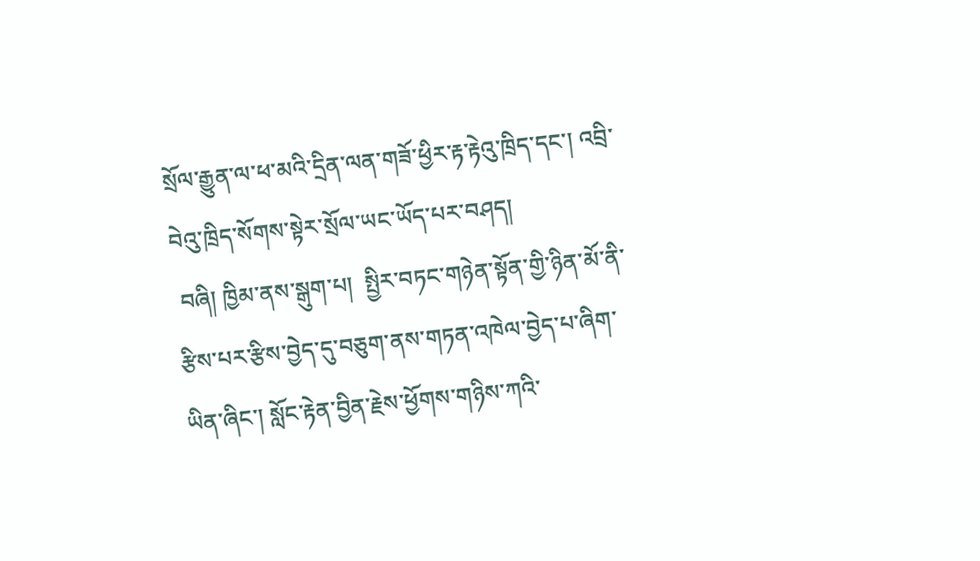སྲོལ་རྒྱུན་ལ་ཕ་མའི་དྲིན་ལན་གཟོ་ཕྱིར་རྟ་རྟེའུ་ཁྲིད་དང་། འབྲི་བེའུ་ཁྲིད་སོགས་སྟེར་སྲོལ་ཡང་ཡོད་པར་བཤད།
 བཞི། ཁྱིམ་ནས་སྒུག་པ།  སྤྱིར་བཏང་གཉེན་སྟོན་གྱི་ཉིན་མོ་ནི་རྩིས་པར་རྩིས་བྱེད་དུ་བཅུག་ནས་གཏན་འཁེལ་བྱེད་པ་ཞིག་ཡིན་ཞིང་། སློང་རྟེན་བྱིན་རྗེས་ཕྱོགས་གཉིས་ཀའི་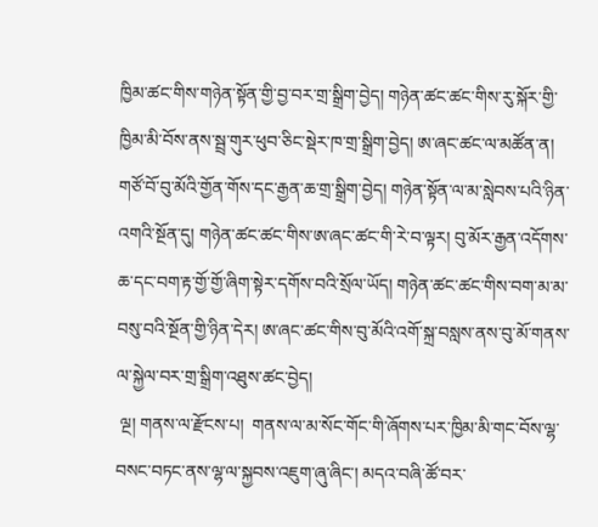ཁྱིམ་ཚང་གིས་གཉེན་སྟོན་གྱི་བྱ་བར་གྲ་སྒྲིག་བྱེད། གཉེན་ཚང་ཚང་གིས་རུ་སྐོར་གྱི་ཁྱིམ་མི་བོས་ནས་སྦྲ་གུར་ཕུབ་ཅིང་སྡེར་ཁ་གྲ་སྒྲིག་བྱེད། ཨ་ཞང་ཚང་ལ་མཚོན་ན། གཙོ་བོ་བུ་མོའི་གྱོན་གོས་དང་རྒྱན་ཆ་གྲ་སྒྲིག་བྱེད། གཉེན་སྟོན་ལ་མ་སླེབས་པའི་ཉིན་འགའི་སྔོན་དུ། གཉེན་ཚང་ཚང་གིས་ཨ་ཞང་ཚང་གི་རེ་བ་ལྟར། བུ་མོར་རྒྱན་འདོགས་ཆ་དང་བག་རྟ་གྱོ་གྱོ་ཞིག་སྟེར་དགོས་བའི་སྲོལ་ཡོད། གཉེན་ཚང་ཚང་གིས་བག་མ་མ་བསུ་བའི་སྔོན་གྱི་ཉིན་དེར། ཨ་ཞང་ཚང་གིས་བུ་མོའི་འགོ་སྐྲ་བསླས་ནས་བུ་མོ་གནས་ལ་སྐྱེལ་བར་གྲ་སྒྲིག་འཐུས་ཚང་བྱེད།
 ལྔ། གནས་ལ་རྫོངས་པ།  གནས་ལ་མ་སོང་གོང་གི་ཞོགས་པར་ཁྱིམ་མི་གང་བོས་ལྷ་བསང་བཏང་ནས་ལྷ་ལ་སྐྱབས་འཇུག་ཞུ་ཞིང་། མདའ་བཞི་ཚོ་བར་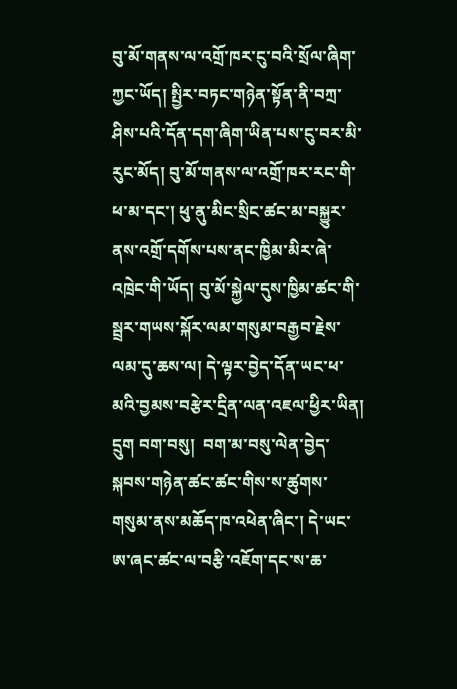བུ་མོ་གནས་ལ་འགྲོ་ཁར་ངུ་བའི་སྲོལ་ཞིག་ཀྱང་ཡོད། སྤྱིར་བཏང་གཉེན་སྟོན་ནི་བཀྲ་ཤིས་པའི་དོན་དག་ཞིག་ཡིན་པས་ངུ་བར་མི་རུང་མོད། བུ་མོ་གནས་ལ་འགྲོ་ཁར་རང་གི་ཕ་མ་དང་། ཕུ་ནུ་མིང་སྲིང་ཚང་མ་བསྐྱུར་ནས་འགྲོ་དགོས་པས་ནང་ཁྱིམ་མིར་ཞེ་འཁྲེང་གི་ཡོད། བུ་མོ་སྐྱེལ་དུས་ཁྱིམ་ཚང་གི་སྦྲར་གཡས་སྐོར་ལམ་གསུམ་བརྒྱབ་རྗེས་ལམ་དུ་ཆས་ལ། དེ་ལྟར་བྱེད་དོན་ཡང་ཕ་མའི་བྱམས་བརྩེར་དྲིན་ལན་འཇལ་ཕྱིར་ཡིན།
དྲུག བག་བསུ།  བག་མ་བསུ་ལེན་བྱེད་སྐབས་གཉེན་ཚང་ཚང་གིས་ས་ཚུགས་གསུམ་ནས་མཆོད་ཁ་འཕེན་ཞིང་། དེ་ཡང་ཨ་ཞང་ཚང་ལ་བརྩི་འཇོག་དང་ས་ཆ་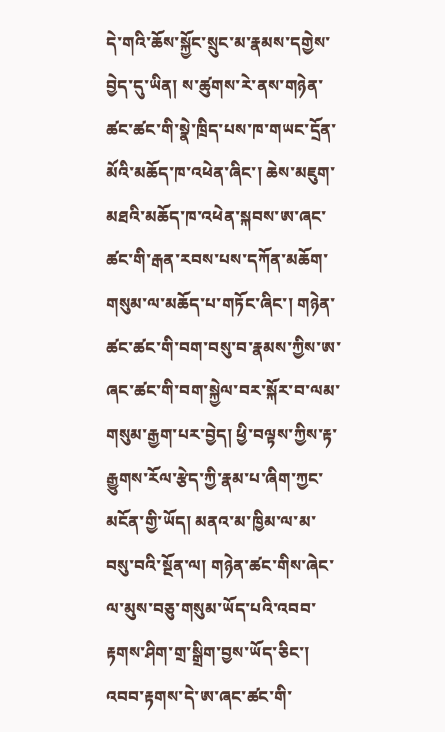དེ་གའི་ཆོས་སྐྱོང་སྲུང་མ་རྣམས་དགྱེས་བྱེད་དུ་ཡིན། ས་ཚུགས་རེ་ནས་གཉེན་ཚང་ཚང་གི་སྣེ་ཁྲིད་པས་ཁ་གཡང་དྲོན་མོའི་མཆོད་ཁ་འཕེན་ཞིང་། ཆེས་མཇུག་མཐའི་མཆོད་ཁ་འཕེན་སྐབས་ཨ་ཞང་ཚང་གི་རྒན་རབས་པས་དཀོན་མཆོག་གསུམ་ལ་མཆོད་པ་གཏོང་ཞིང་། གཉེན་ཚང་ཚང་གི་བག་བསུ་བ་རྣམས་ཀྱིས་ཨ་ཞང་ཚང་གི་བག་སྐྱེལ་བར་སྐོར་བ་ལམ་གསུམ་རྒྱག་པར་བྱེད། ཕྱི་བལྟས་ཀྱིས་རྟ་རྒྱུགས་རོལ་རྩེད་ཀྱི་རྣམ་པ་ཞིག་ཀྱང་མངོན་གྱི་ཡོད། མནའ་མ་ཁྱིམ་ལ་མ་བསུ་བའི་སྔོན་ལ། གཉེན་ཚང་གིས་ཞེང་ལ་མུས་བཅུ་གསུམ་ཡོད་པའི་འབབ་རྟགས་ཤིག་གྲ་སྒྲིག་བྱས་ཡོད་ཅིང་། འབབ་རྟགས་དེ་ཨ་ཞང་ཚང་གི་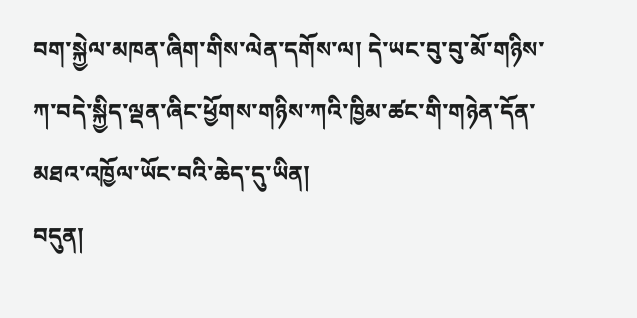བག་སྐྱེལ་མཁན་ཞིག་གིས་ལེན་དགོས་ལ། དེ་ཡང་བུ་བུ་མོ་གཉིས་ཀ་བདེ་སྐྱིད་ལྡན་ཞིང་ཕྱོགས་གཉིས་ཀའི་ཁྱིམ་ཚང་གི་གཉེན་དོན་མཐའ་འཁྱོལ་ཡོང་བའི་ཆེད་དུ་ཡིན།
བདུན།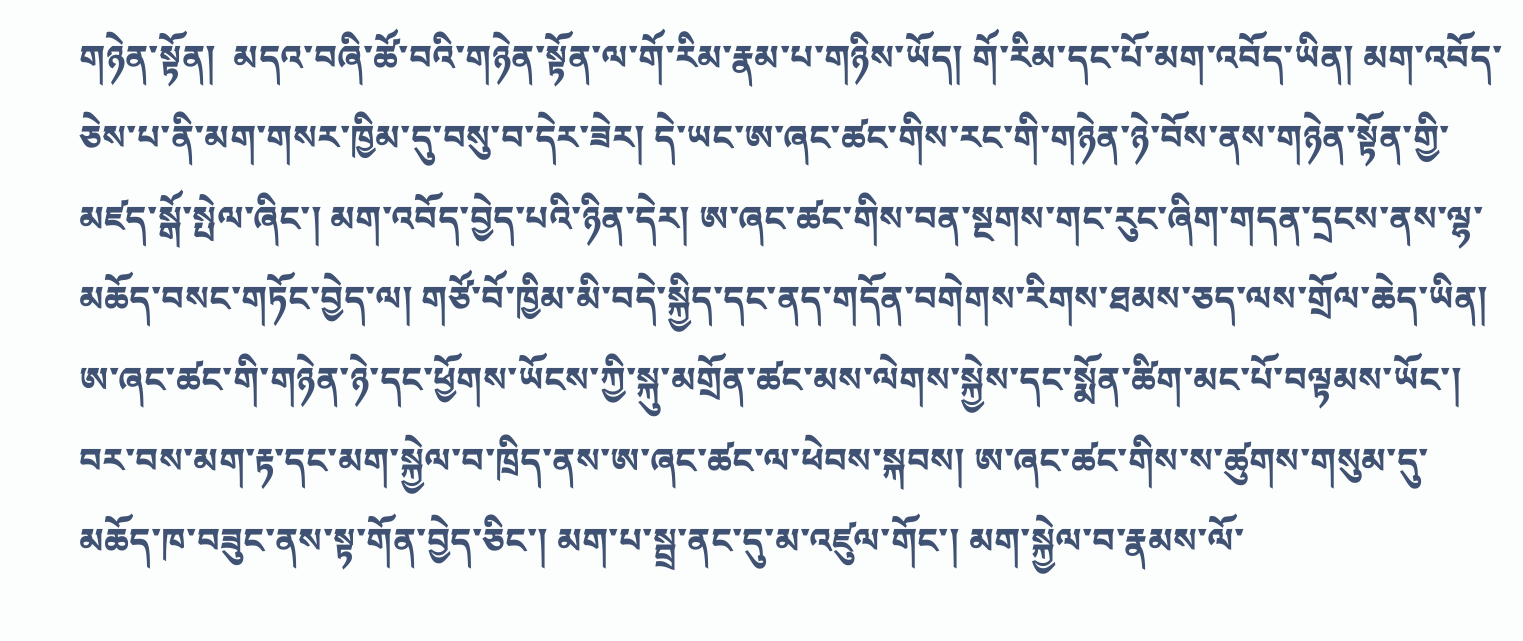གཉེན་སྟོན།  མདའ་བཞི་ཚོ་བའི་གཉེན་སྟོན་ལ་གོ་རིམ་རྣམ་པ་གཉིས་ཡོད། གོ་རིམ་དང་པོ་མག་འབོད་ཡིན། མག་འབོད་ཅེས་པ་ནི་མག་གསར་ཁྱིམ་དུ་བསུ་བ་དེར་ཟེར། དེ་ཡང་ཨ་ཞང་ཚང་གིས་རང་གི་གཉེན་ཉེ་བོས་ནས་གཉེན་སྟོན་གྱི་མཛད་སྒོ་སྤེལ་ཞིང་། མག་འབོད་བྱེད་པའི་ཉིན་དེར། ཨ་ཞང་ཚང་གིས་བན་སྔགས་གང་རུང་ཞིག་གདན་དྲངས་ནས་ལྷ་མཆོད་བསང་གཏོང་བྱེད་ལ། གཙོ་བོ་ཁྱིམ་མི་བདེ་སྐྱིད་དང་ནད་གདོན་བགེགས་རིགས་ཐམས་ཅད་ལས་གྲོལ་ཆེད་ཡིན། ཨ་ཞང་ཚང་གི་གཉེན་ཉེ་དང་ཕྱོགས་ཡོངས་ཀྱི་སྐུ་མགྲོན་ཚང་མས་ལེགས་སྐྱེས་དང་སྨོན་ཚིག་མང་པོ་བལྟམས་ཡོང་།
བར་བས་མག་རྟ་དང་མག་སྐྱེལ་བ་ཁྲིད་ནས་ཨ་ཞང་ཚང་ལ་ཕེབས་སྐབས། ཨ་ཞང་ཚང་གིས་ས་ཚུགས་གསུམ་དུ་མཆོད་ཁ་བཟུང་ནས་སྟ་གོན་བྱེད་ཅིང་། མག་པ་སྦྲ་ནང་དུ་མ་འཛུལ་གོང་། མག་སྐྱེལ་བ་རྣམས་ལོ་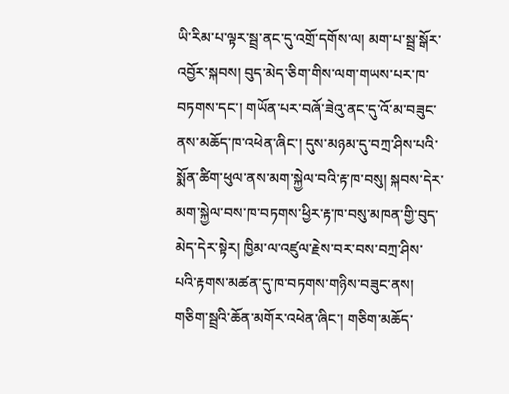ཡི་རིམ་པ་ལྟར་སྦྲ་ནང་དུ་འགྲོ་དགོས་ལ། མག་པ་སྦྲ་སྒོར་འབྱོར་སྐབས། བུད་མེད་ཅིག་གིས་ལག་གཡས་པར་ཁ་བཏགས་དང་། གཡོན་པར་བཞོ་ཟེའུ་ནང་དུ་འོ་མ་བཟུང་ནས་མཆོད་ཁ་འཕེན་ཞིང་། དུས་མཉམ་དུ་བཀྲ་ཤིས་པའི་སྨོན་ཚིག་ཕུལ་ནས་མག་སྐྱེལ་བའི་རྟ་ཁ་བསུ། སྐབས་དེར་མག་སྐྱེལ་བས་ཁ་བཏགས་ཕྱིར་རྟ་ཁ་བསུ་མཁན་གྱི་བུད་མེད་དེར་སྟེར། ཁྱིམ་ལ་འཛུལ་རྗེས་བར་བས་བཀྲ་ཤིས་པའི་རྟགས་མཚན་དུ་ཁ་བཏགས་གཉིས་བཟུང་ནས། གཅིག་སྦྲའི་ཆོན་མགོར་འཕེན་ཞིང་། གཅིག་མཆོད་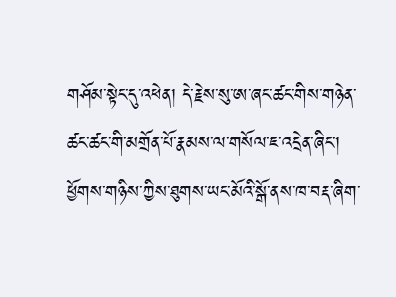གཤོམ་སྟེང་དུ་འཕེན། དེ་རྗེས་སུ་ཨ་ཞང་ཚང་གིས་གཉེན་ཚང་ཚང་གི་མགྲོན་པོ་རྣམས་ལ་གསོལ་ཇ་འདྲེན་ཞིང་། ཕྱོགས་གཉིས་ཀྱིས་ཐུགས་ཡང་མོའི་སྒོ་ནས་ཁ་བརྡ་ཞིག་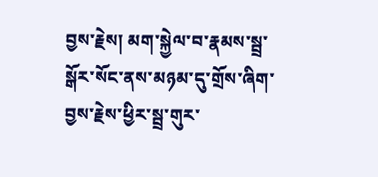བྱས་རྗེས། མག་སྐྱེལ་བ་རྣམས་སྦྲ་སྒོར་སོང་ནས་མཉམ་དུ་གྲོས་ཞིག་བྱས་རྗེས་ཕྱིར་སྦྲ་གུར་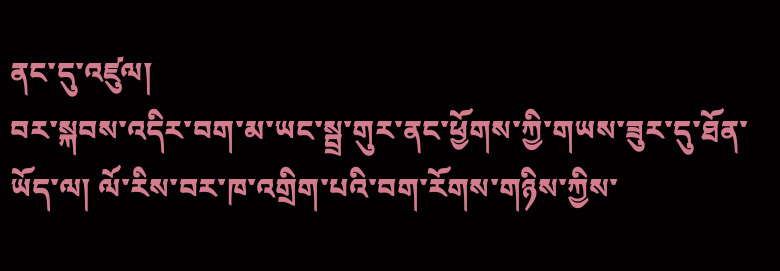ནང་དུ་འཛུལ།
བར་སྐབས་འདིར་བག་མ་ཡང་སྦྲ་གུར་ནང་ཕྱོགས་ཀྱི་གཡས་ཟུར་དུ་ཐོན་ཡོད་ལ། ལོ་རིས་བར་ཁ་འགྲིག་པའི་བག་རོགས་གཉིས་ཀྱིས་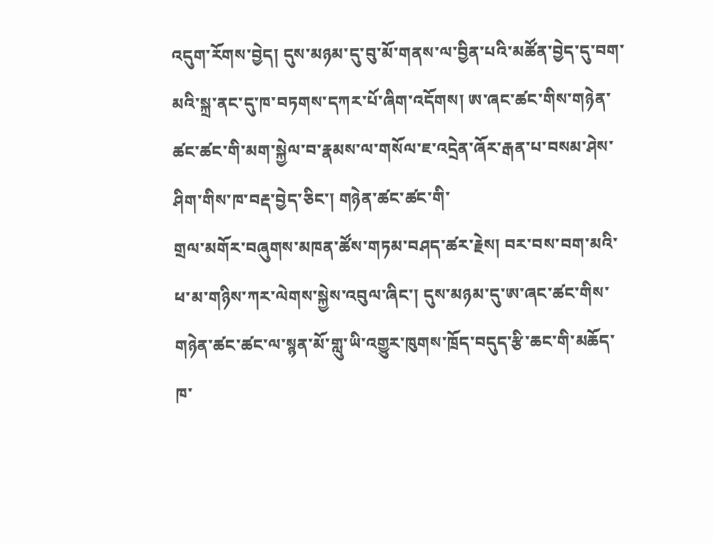འདུག་རོགས་བྱེད། དུས་མཉམ་དུ་བུ་མོ་གནས་ལ་བྱིན་པའི་མཚོན་བྱེད་དུ་བག་མའི་སྐྲ་ནང་དུ་ཁ་བཏགས་དཀར་པོ་ཞིག་འདོགས། ཨ་ཞང་ཚང་གིས་གཉེན་ཚང་ཚང་གི་མག་སྐྱེལ་བ་རྣམས་ལ་གསོལ་ཇ་འདྲེན་ཞོར་རྒན་པ་བསམ་ཤེས་ཤིག་གིས་ཁ་བརྡ་བྱེད་ཅིང་། གཉེན་ཚང་ཚང་གི་
གྲལ་མགོར་བཞུགས་མཁན་ཚོས་གཏམ་བཤད་ཚར་རྗེས། བར་བས་བག་མའི་ཕ་མ་གཉིས་ཀར་ལེགས་སྐྱེས་འབུལ་ཞིང་། དུས་མཉམ་དུ་ཨ་ཞང་ཚང་གིས་གཉེན་ཚང་ཚང་ལ་སྙན་མོ་གླུ་ཡི་འགྱུར་ཁུགས་ཁྲོད་བདུད་རྩི་ཆང་གི་མཆོད་ཁ་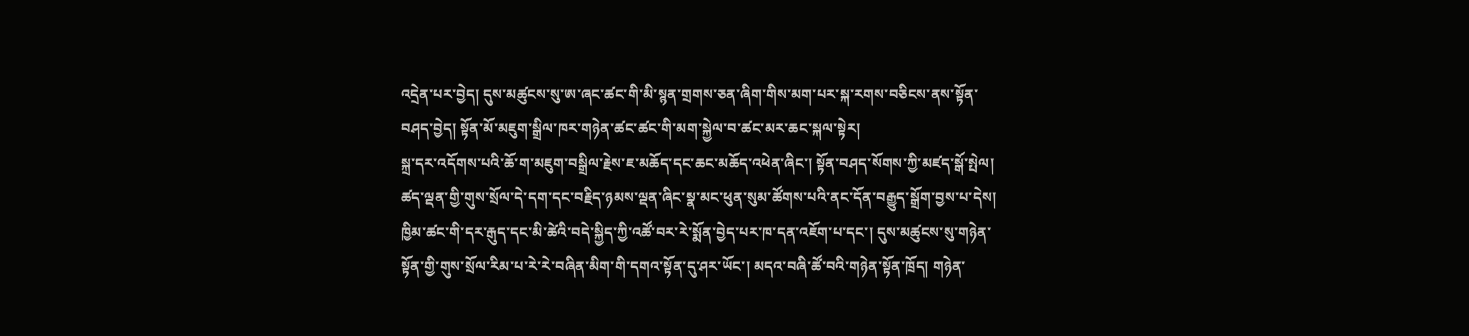འདྲེན་པར་བྱེད། དུས་མཚུངས་སུ་ཨ་ཞང་ཚང་གི་མི་སྙན་གྲགས་ཅན་ཞིག་གིས་མག་པར་སྐ་རགས་བཅིངས་ནས་སྟོན་བཤད་བྱེད། སྟོན་མོ་མཇུག་སྒྲིལ་ཁར་གཉེན་ཚང་ཚང་གི་མག་སྐྱེལ་བ་ཚང་མར་ཆང་སྐལ་སྟེར།
སྐྲ་དར་འདོགས་པའི་ཆོ་ག་མཇུག་བསྒྲིལ་རྗེས་ཇ་མཆོད་དང་ཆང་མཆོད་འཕེན་ཞིང་། སྟོན་བཤད་སོགས་ཀྱི་མཛད་སྒོ་སྤེལ། ཚད་ལྡན་གྱི་གུས་སྲོལ་དེ་དག་དང་བརྗིད་ཉམས་ལྡན་ཞིང་སྣ་མང་ཕུན་སུམ་ཚོགས་པའི་ནང་དོན་བརྒྱུད་སྒྲོག་བྱས་པ་དེས། ཁྱིམ་ཚང་གི་དར་རྒུད་དང་མི་ཚེའི་བདེ་སྐྱིད་ཀྱི་འཚོ་བར་རེ་སྨོན་བྱེད་པར་ཁ་དན་འཇོག་པ་དང་། དུས་མཚུངས་སུ་གཉེན་སྟོན་གྱི་གུས་སྲོལ་རིམ་པ་རེ་རེ་བཞིན་མིག་གི་དགའ་སྟོན་དུ་ཤར་ཡོང་། མདའ་བཞི་ཚོ་བའི་གཉེན་སྟོན་ཁྲོད། གཉེན་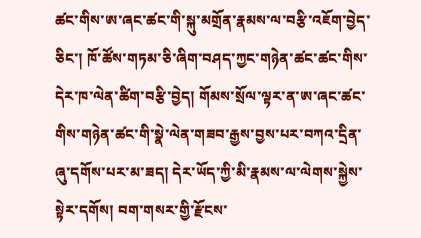ཚང་གིས་ཨ་ཞང་ཚང་གི་སྐུ་མགྲོན་རྣམས་ལ་བརྩི་འཇོག་བྱེད་ཅིང་། ཁོ་ཚོས་གཏམ་ཅི་ཞིག་བཤད་ཀྱང་གཉེན་ཚང་ཚང་གིས་དེར་ཁ་ལེན་ཚིག་བརྩི་བྱེད། གོམས་སྲོལ་ལྟར་ན་ཨ་ཞང་ཚང་གིས་གཉེན་ཚང་གི་སྣེ་ལེན་གཟབ་རྒྱས་བྱས་པར་བཀའ་དྲིན་ཞུ་དགོས་པར་མ་ཟད། དེར་ཡོད་ཀྱི་མི་རྣམས་ལ་ལེགས་སྐྱེས་སྟེར་དགོས། བག་གསར་གྱི་རྫོངས་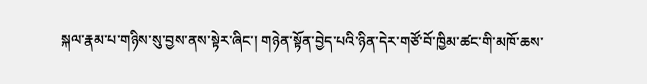སྐལ་རྣམ་པ་གཉིས་སུ་བྱས་ནས་སྟེར་ཞིང་། གཉེན་སྟོན་བྱེད་པའི་ཉིན་དེར་གཙོ་བོ་ཁྱིམ་ཚང་གི་མཁོ་ཆས་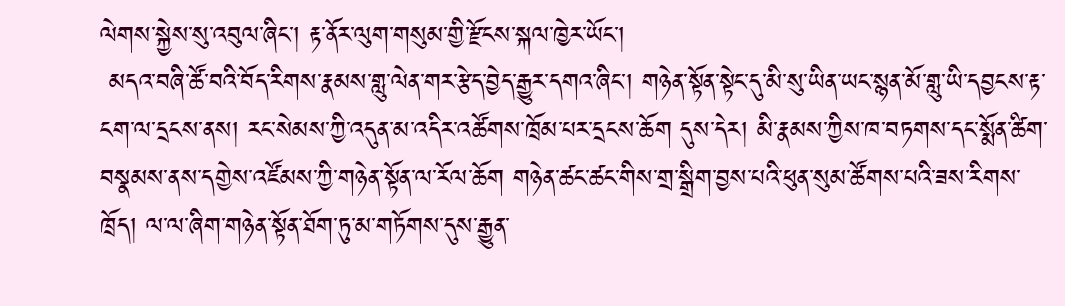ལེགས་སྐྱེས་སུ་འབུལ་ཞིང་། རྟ་ནོར་ལུག་གསུམ་གྱི་རྫོངས་སྐལ་ཁྱེར་ཡོང་།
 མདའ་བཞི་ཚོ་བའི་བོད་རིགས་རྣམས་གླུ་ལེན་གར་རྩེད་བྱེད་རྒྱུར་དགའ་ཞིང་། གཉེན་སྟོན་སྟེང་དུ་མི་སུ་ཡིན་ཡང་སྙན་མོ་གླུ་ཡི་དབྱངས་རྟ་ངག་ལ་དྲངས་ནས། རང་སེམས་ཀྱི་འདུན་མ་འདིར་འཚོགས་ཁྲོམ་པར་དྲངས་ཆོག དུས་དེར། མི་རྣམས་ཀྱིས་ཁ་བཏགས་དང་སྨོན་ཚིག་བསྣམས་ནས་དགྱེས་འཛོམས་ཀྱི་གཉེན་སྟོན་ལ་རོལ་ཆོག གཉེན་ཚང་ཚང་གིས་གྲ་སྒྲིག་བྱས་པའི་ཕུན་སུམ་ཚོགས་པའི་ཟས་རིགས་ཁྲོད། ལ་ལ་ཞིག་གཉེན་སྟོན་ཐོག་ཏུ་མ་གཏོགས་དུས་རྒྱུན་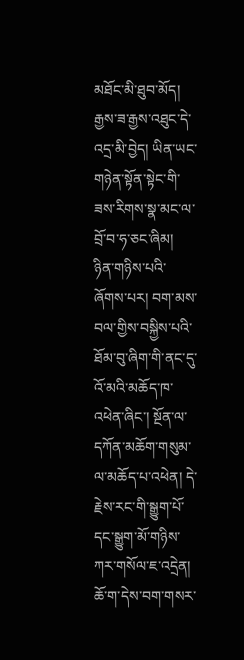མཐོང་མི་ཐུབ་མོད། རྒྱས་ཟ་རྒྱས་འཐུང་དེ་འདྲ་མི་བྱེད། ཡིན་ཡང་གཉེན་སྟོན་སྟེང་གི་ཟས་རིགས་སྣ་མང་ལ་བྲོ་བ་ཧ་ཅང་ཞིམ། ཉིན་གཉིས་པའི་ཞོགས་པར། བག་མས་བལ་གྱིས་བསྐྱིས་པའི་ཐོམ་བུ་ཞིག་གི་ནང་དུ་འོ་མའི་མཆོད་ཁ་འཕེན་ཞིང་། སྔོན་ལ་དཀོན་མཆོག་གསུམ་ལ་མཆོད་པ་འཕེན། དེ་རྗེས་རང་གི་སྒྱུག་པོ་དང་སྒྱུག་མོ་གཉིས་ཀར་གསོལ་ཇ་འདྲེན། ཆོ་ག་དེས་བག་གསར་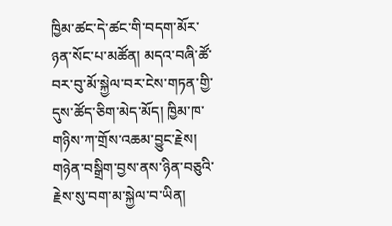ཁྱིམ་ཚང་དེ་ཚང་གི་བདག་མོར་ཉན་སོང་པ་མཚོན། མདའ་བཞི་ཚོ་བར་བུ་མོ་སྐྱེལ་བར་ངེས་གཏན་གྱི་དུས་ཚོད་ཅིག་མེད་མོད། ཁྱིམ་ཁ་གཉིས་ཀ་གྲོས་འཆམ་བྱུང་རྗེས། གཉེན་བསྒྲིག་བྱས་ནས་ཉིན་བཅུའི་རྗེས་སུ་བག་མ་སྐྱེལ་བ་ཡིན།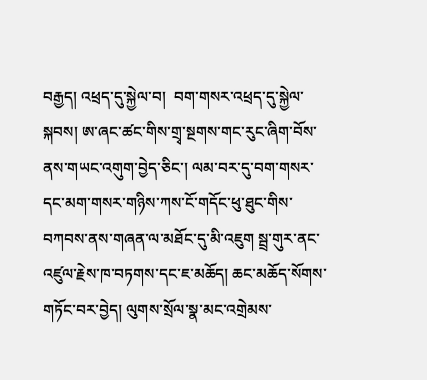བརྒྱད། འཕྲད་དུ་སྐྱེལ་བ།  བག་གསར་འཕྲད་དུ་སྐྱེལ་སྐབས། ཨ་ཞང་ཚང་གིས་གྲྭ་སྔགས་གང་རུང་ཞིག་བོས་ནས་གཡང་འགུག་བྱེད་ཅིང་། ལམ་བར་དུ་བག་གསར་དང་མག་གསར་གཉིས་ཀས་ངོ་གདོང་ཕུ་ཐུང་གིས་བཀབས་ནས་གཞན་ལ་མཐོང་དུ་མི་འཇུག སྦྲ་གུར་ནང་འཛུལ་རྗེས་ཁ་བཏགས་དང་ཇ་མཆོད། ཆང་མཆོད་སོགས་གཏོང་བར་བྱེད། ལུགས་སྲོལ་སྣ་མང་འགྲེམས་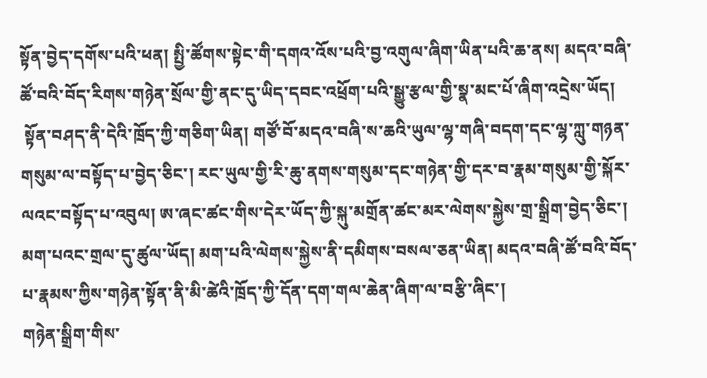སྟོན་བྱེད་དགོས་པའི་ཕན། སྤྱི་ཚོགས་སྟེང་གི་དགའ་འོས་པའི་བྱ་འགུལ་ཞིག་ཡིན་པའི་ཆ་ནས། མདའ་བཞི་ཚོ་བའི་བོད་རིགས་གཉེན་སྲོལ་གྱི་ནང་དུ་ཡིད་དབང་འཕྲོག་པའི་སྒྱུ་རྩལ་གྱི་སྣ་མང་པོ་ཞིག་འདྲེས་ཡོད།
 སྟོན་བཤད་ནི་དེའི་ཁྲོད་ཀྱི་གཅིག་ཡིན། གཙོ་བོ་མདའ་བཞི་ས་ཆའི་ཡུལ་ལྷ་གཞི་བདག་དང་ལྷ་ཀླུ་གཉན་གསུམ་ལ་བསྟོད་པ་བྱེད་ཅིང་། རང་ཡུལ་གྱི་རི་ཆུ་ནགས་གསུམ་དང་གཉེན་གྱི་དར་བ་རྣམ་གསུམ་གྱི་སྐོར་ལའང་བསྟོད་པ་འབུལ། ཨ་ཞང་ཚང་གིས་དེར་ཡོད་ཀྱི་སྐུ་མགྲོན་ཚང་མར་ལེགས་སྐྱེས་གྲ་སྒྲིག་བྱེད་ཅིང་། མག་པའང་གྲལ་དུ་ཚུལ་ཡོད། མག་པའི་ལེགས་སྐྱེས་ནི་དམིགས་བསལ་ཅན་ཡིན། མདའ་བཞི་ཚོ་བའི་བོད་པ་རྣམས་ཀྱིས་གཉེན་སྟོན་ནི་མི་ཚེའི་ཁྲོད་ཀྱི་དོན་དག་གལ་ཆེན་ཞིག་ལ་བརྩི་ཞིང་།
གཉེན་སྒྲིག་གིས་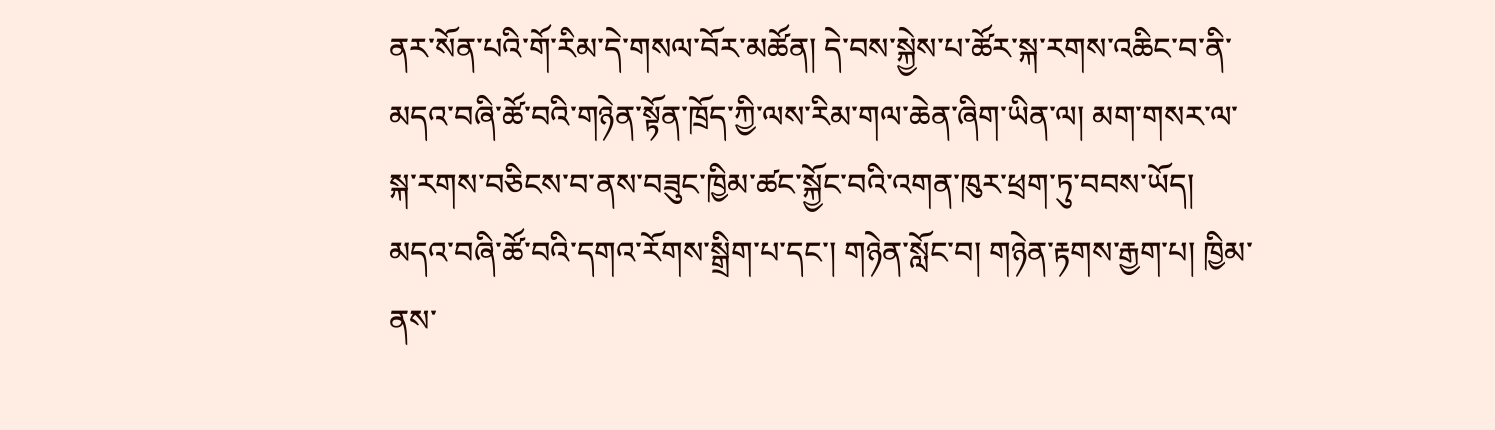ནར་སོན་པའི་གོ་རིམ་དེ་གསལ་བོར་མཚོན། དེ་བས་སྐྱེས་པ་ཚོར་སྐ་རགས་འཆིང་བ་ནི་མདའ་བཞི་ཚོ་བའི་གཉེན་སྟོན་ཁྲོད་ཀྱི་ལས་རིམ་གལ་ཆེན་ཞིག་ཡིན་ལ། མག་གསར་ལ་སྐ་རགས་བཅིངས་བ་ནས་བཟུང་ཁྱིམ་ཚང་སྐྱོང་བའི་འགན་ཁུར་ཕྲག་ཏུ་བབས་ཡོད། མདའ་བཞི་ཚོ་བའི་དགའ་རོགས་སྒྲིག་པ་དང་། གཉེན་སློང་བ། གཉེན་རྟགས་རྒྱག་པ། ཁྱིམ་ནས་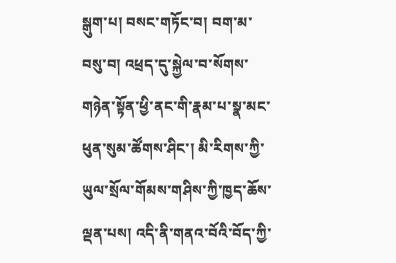སྒུག་པ། བསང་གཏོང་བ། བག་མ་བསུ་བ། འཕྲད་དུ་སྐྱེལ་བ་སོགས་གཉེན་སྟོན་ཕྱི་ནང་གི་རྣམ་པ་སྣ་མང་ཕུན་སུམ་ཚོགས་ཤིང་། མི་རིགས་ཀྱི་ཡུལ་སྲོལ་གོམས་གཤིས་ཀྱི་ཁྱད་ཆོས་ལྡན་པས། འདི་ནི་གནའ་བོའི་བོད་ཀྱི་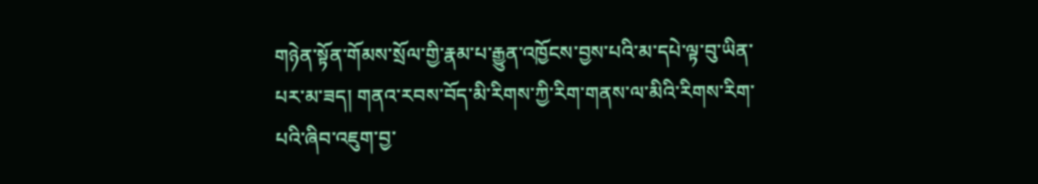གཉེན་སྟོན་གོམས་སྲོལ་གྱི་རྣམ་པ་རྒྱུན་འཁྱོངས་བྱས་པའི་མ་དཔེ་ལྟ་བུ་ཡིན་པར་མ་ཟད། གནའ་རབས་བོད་མི་རིགས་ཀྱི་རིག་གནས་ལ་མིའི་རིགས་རིག་པའི་ཞིབ་འཇུག་བྱ་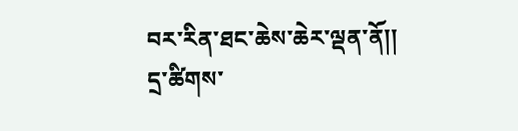བར་རིན་ཐང་ཆེས་ཆེར་ལྡན་ནོ།།
དྲ་ཚིགས་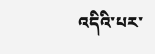འདིའི་པར་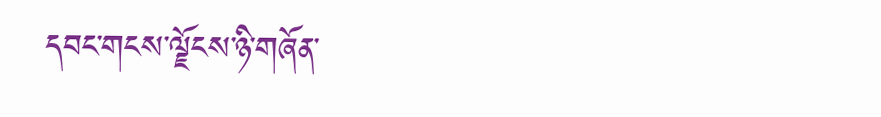དབང་གངས་ལྗོངས་ཉི་གཞོན་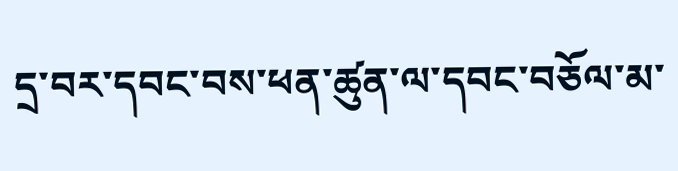དྲ་བར་དབང་བས་ཕན་ཚུན་ལ་དབང་བཅོལ་མ་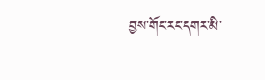བྱས་གོང་རང་དགར་མི་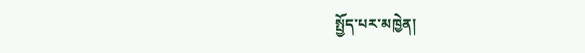སྤྱོད་པར་མཁྱེན།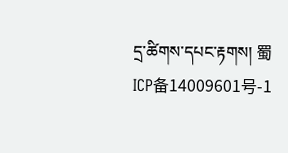དྲ་ཚིགས་དཔང་རྟགས། 蜀ICP备14009601号-1